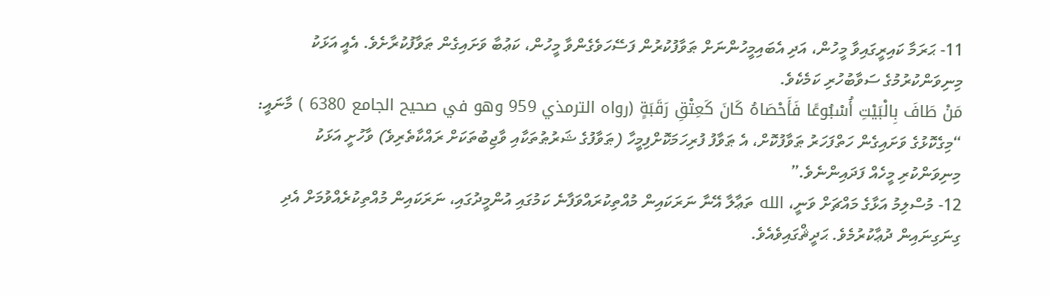11- ޙަރަމާ ކައިރީގައިވާ މީހުން، އަދި އެބައިމީހުންނަށް ޠަވާފުކުރުން ފަސޭހަވެގެންވާ މީހުން، ކަޢުބާ ވަށައިގެން ޠަވާފުކުރާށެވެ. އެއީ އަޅަކު މިނިވަންކުރުމުގެ ސަވާބުހުރި ކަމެކެވެ.
مَنْ طَافَ بِالْبَيْتِ أُسْبُوعًا فَأَحْصَاهُ كَانَ كَعِتْقِ رَقَبَةٍ (رواه الترمذي 959 وهو في صحيح الجامع 6380 ) މާނައީ: “މިގެކޮޅުގެ ވަށައިގެން ހަތްފަހަރު ޠަވާފުކޮށް، އެ ޠަވާފު ފުރިހަމަކޮށްފިމީހާ (ޠަވާފުގެ ޝަރުޠުތަކާއި ވާޖިބުތަކަށް ރައްކާތެރިވެ) ވާހުށީ އަޅަކު މިނިވަންކުރި މީހެއް ފަދައިންނެވެ.”
12- މުސްލިމު އަޅާގެ މައްޗަށް ވަނީ، الله ތަޢާލާ އޭނާ ނަރަކައިން މުއްތިކުރައްވަފާނެ ކަމުގައި އުންމީދުގައި، ނަރަކައިން މުއްތިކުރެއްވުމަށް އެދި ގިނަގިނައިން ދުޢާކުރުމެވެ. ޙަދީޘްގައިވެއެވެ.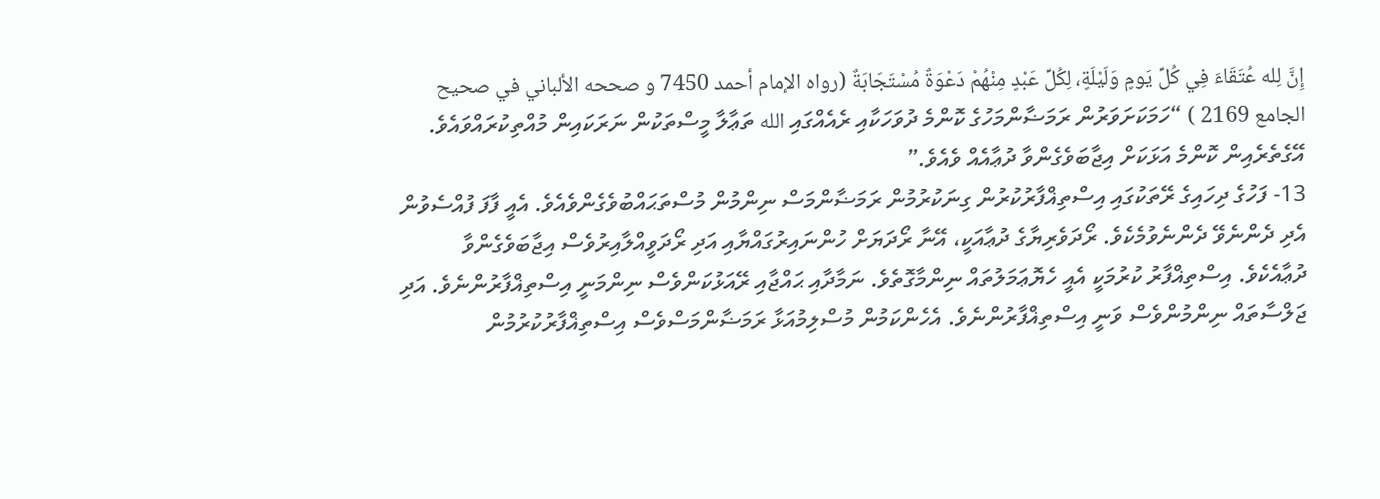إِنَّ لِله عُتَقَاءَ فِي كُلِّ يَومٍ وَلَيْلَةٍ، لِكُلِّ عَبْدٍ مِنْهُمْ دَعْوَةٌ مُسْتَجَابَةٌ (رواه الإمام أحمد 7450 و صححه الألباني في صحيح الجامع 2169 ) “ހަމަކަށަވަރުން ރަމަޟާންމަހުގެ ކޮންމެ ދުވަހަކާއި ރެއެއްގައި الله ތަޢާލާ މީސްތަކުން ނަރަކައިން މުއްތިކުރައްވައެވެ. އޭގެތެރެއިން ކޮންމެ އަޅަކަށް އިޖާބަވެގެންވާ ދުޢާއެއް ވެއެވެ.”
13- ފަހުގެ ދިހައިގެ ރޭތަކުގައި އިސްތިޣްފާރުކުރުން ގިނަކުރުމުން ރަމަޟާންމަސް ނިންމުން މުސްތަޙައްބުވެގެންވެއެވެ. އެއީ ފާފަ ފުއްސެވުން އެދި ދެންނެވޭ ދެންނެވުމެކެވެ. ރޯދަވެރިޔާގެ ދުޢާއަކީ، އޭނާ ރޯދަޔަށް ހުންނައިރުގައްޔާއި އަދި ރޯދަވީއްލާއިރުވެސް އިޖާބަވެގެންވާ ދުޢާއެކެވެ. އިސްތިޣްފާރު ކުރުމަކީ އެއީ ހެޔޮޢަމަލުތައް ނިންމާގޮތެވެ. ނަމާދާއި ޙައްޖާއި ރޭއަޅުކަންވެސް ނިންމަނީ އިސްތިޣްފާރުންނެވެ. އަދި ޖަލްސާތައް ނިންމުންވެސް ވަނީ އިސްތިޣްފާރުންނެވެ. އެހެންކަމުން މުސްލިމުއަޅާ ރަމަޟާންމަސްވެސް އިސްތިޣްފާރުކުރުމުން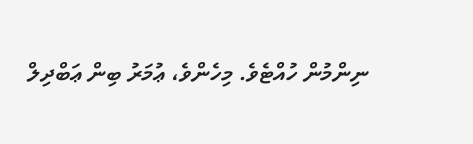ނިންމުން ހުއްޓެވެ. މިހެންވެ، ޢުމަރު ބިން ޢަބްދިލް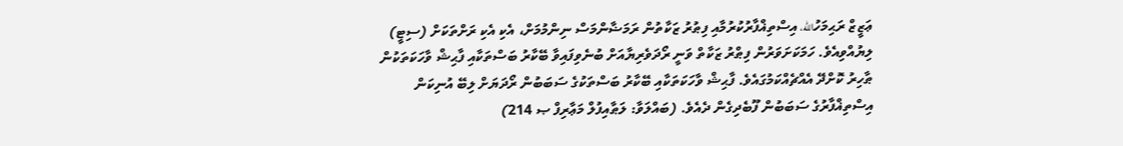ޢަޒީޒް ރަޙިމަހުالله، އިސްތިޣްފާރުކުރުމާއި ފިޠުރު ޒަކާތުން ރަމަޟާންމަސް ނިންމުމަށް، އެކި އެކި ރަށްތަކަށް (ސިޓީ) ލިޔުއްވިއެވެ. ހަމަކަށަވަރުން ފިޠްރު ޒަކާތް ވަނީ ރޯދަވެރިޔާއަށް ބުނެވިފައިވާ ބޭކާރު ބަސްތަކާއި ފާޙިޝް ވާހަކަތަކުން ޠާހިރު ކޮށްދޭ އެއްޗެއްކަމުގައެވެ. ފާޙިޝް ވާހަކަތަކާއި ބޭކާރު ބަސްތަކުގެ ސަބަބުން ރޯދަޔަށް ލިބޭ އުނިކަން އިސްތިޣްފާރުގެ ސަބަބުން ފޫބެދިގެން ދެއެވެ. (ބައްލަވާ: ލަޠާއިފުލް މަޢާރިފް ޞ 214)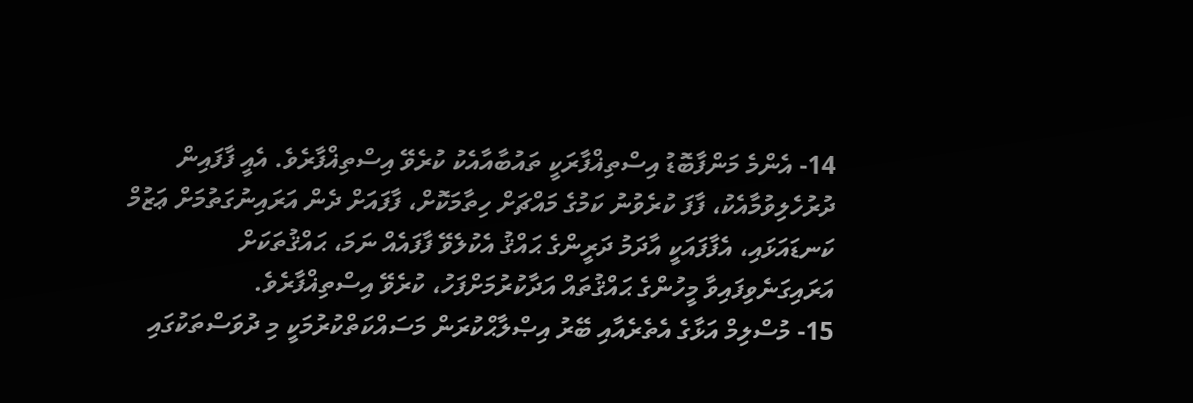14- އެންމެ މަންފާބޮޑު އިސްތިޣްފާރަކީ ތައުބާއާއެކު ކުރެވޭ އިސްތިޣްފާރެވެ. އެއީ ފާފައިން ދުރުހެލިވުމާއެކު، ފާފަ ކުރެވުނު ކަމުގެ މައްޗަށް ހިތާމަކޮށް، ފާފައަށް ދެން އަރައިނުގަތުމަށް ޢަޒުމް ކަނޑައަޅައި، އެފާފައަކީ އާދަމު ދަރީންގެ ޙައްޤު އެކުލެވޭ ފާފައެއް ނަމަ، ޙައްޤުތަކަށް އަރައިގަނެވިފައިވާ މީހުންގެ ޙައްޤުތައް އަދާކުރުމަށްފަހު، ކުރެވޭ އިސްތިޣްފާރެވެ.
15- މުސްލިމް އަޅާގެ އެތެރެއާއި ބޭރު އިޞްލާޙްކުރަން މަސައްކަތްކުރުމަކީ މި ދުވަސްތަކުގައި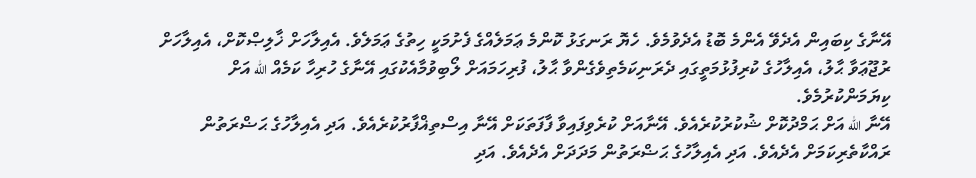އޭނާގެ ކިބައިން އެދެވޭ އެންމެ ބޮޑު އެދެވުމެވެ. ހެޔޮ ރަނގަޅު ކޮންމެ ޢަމަލެއްގެ ފެށުމަކީ ހިތުގެ ޢަމަލެވެ. އެއިލާހަށް ޚާލިޞްކޮށް، އެއިލާހަށް ރުޖޫޢަވާ ޙާލު، އެއިލާހުގެ ކުރިފުޅުމަތީގައި ދެރަނިކަމެތިވެގެންވާ ޙާލު، ފުރިހަމައަށް ލޯބިވުމާއެކުގައި އޭނާގެ ހުރިހާ ކަމެއް الله އަށް ކިޔަމަންކުރުމެވެ.
އޭނާ الله އަށް ޙަމްދުކޮށް ޝުކުރުކުރެއެވެ. އޭނާއަށް ކުރެވިފައިވާ ފާފަތަކަށް އޭނާ އިސްތިޣްފާރުކުރެއެވެ. އަދި އެއިލާހުގެ ޙަޟްރަތުން ރައްކާތެރިކަމަށް އެދެއެވެ. އަދި އެއިލާހުގެ ޙަޟްރަތުން މަދަދަށް އެދެއެވެ. އަދި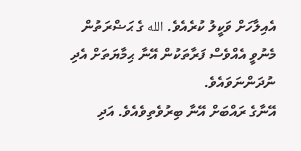އެއިލާހަށް ވަކީލު ކުރެއެވެ. الله ގެ ޙަޟްރަތުން މެނުވީ އެއްވެސް ފަރާތަކުން އޭނާ ޙިމާޔަތަށް އެދި ނުދަންނަވައެވެ.
އޭނާގެ ރައްބަށް އޭނާ ބިރުވެތިވެއެވެ. އަދި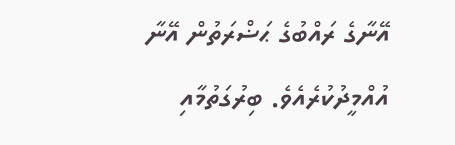އޭނާގެ ރައްބުގެ ޙަޟްރަތުން އޭނާ އުއްމީދުކުރެއެވެ. ބިރުގަތުމާއި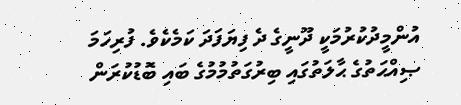އުންމީދުކުރުމަކީ ދޫނީގެ ދެ ފިޔަފަދަ ކަމެކެވެ. ފުރިހަމަ ޞިއްޙަތުގެ ޙާލަތުގައި ބިރުގަތުމުމުގެ ބައި ބޮޑުކުރަން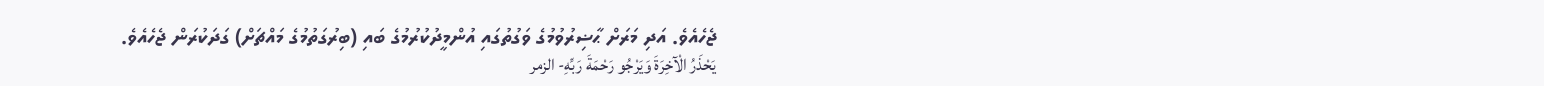ޖެހެއެވެ. އަދި މަރަށް ޙާޟިރުވުމުގެ ވަގުތުގައި އުންމީދުކުރުމުގެ ބައި (ބިރުގަތުމުގެ މައްޗަށް) ގަދަކުރަން ޖެހެއެވެ.
يَحْذَرُ الْآخِرَةَ وَيَرْجُو رَحْمَةَ رَبِّهِ- الزمر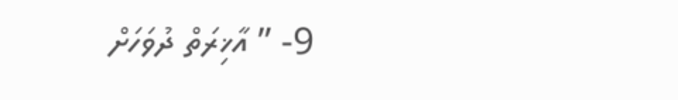9- ” އާޚިރަތް ދުވަހަށް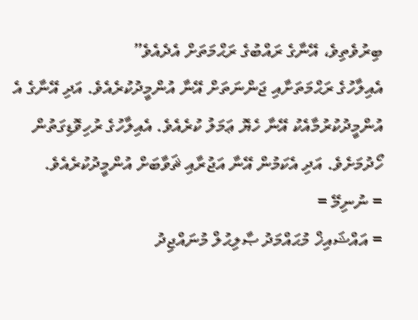ބިރުވެތިވެ، އޭނާގެ ރައްބުގެ ރަޙްމަތަށް އެދެއެވެ”
އެއިލާހުގެ ރަޙްމަތަށާއި ޖަންނަތަށް އޭނާ އުންމީދުކުރެއެވެ. އަދި އޭނާގެ އެ އުންމީދުކުރުމާއެކު އޭނާ ހެޔޮ ޢަމަލު ކުރެއެވެ. އެއިލާހުގެ ރުހިވޮޑިގަތުން ހޯދުމަށެވެ. އަދި އެކަމުން އޭނާ އަޖުރާއި ޘަވާބަށް އުންމީދުކުރެއެވެ.
= ނުނިމޭ =
= އައްޝައިޚް މުޙައްމަދު ޞާލިޙުލް މުނައްޖިދު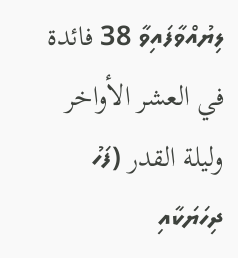ލިޔުއްވާފައިވާ 38 فائدة في العشر الأواخر وليلة القدر (ފަހު ދިހަޔަކާއި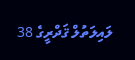ލައިލަތުލް ޤަދްރީގެ 38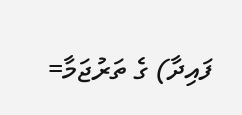ފައިދާ) ގެ ތަރުޖަމާ=